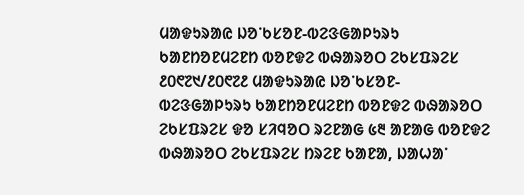ᱢᱟᱫᱩᱨᱟᱭ ᱡᱚᱸᱠᱥᱚᱱ-ᱵᱮᱝᱜᱟᱞᱩᱨᱩ ᱠᱟᱱᱴᱚᱱᱢᱮᱱᱴ ᱵᱚᱱᱫᱮ ᱵᱷᱟᱨᱚᱛ ᱮᱠᱥᱯᱨᱮᱥ
᱒᱐᱖᱗᱑/᱒᱐᱖᱗᱒ ᱢᱟᱫᱩᱨᱟᱭ ᱡᱚᱸᱠᱥᱚᱱ-ᱵᱮᱝᱜᱟᱞᱩᱨᱩ ᱠᱟᱱᱴᱚᱱᱢᱮᱱᱴ ᱵᱚᱱᱫᱮ ᱵᱷᱟᱨᱚᱛ ᱮᱠᱥᱯᱨᱮᱥ ᱫᱚ ᱥᱤᱧᱚᱛ ᱨᱮᱱᱟᱜ ᱕᱓ ᱟᱱᱟᱜ ᱵᱚᱱᱫᱮ ᱵᱷᱟᱨᱚᱛ ᱮᱠᱥᱯᱨᱮᱥ ᱴᱨᱮᱱ ᱠᱟᱱᱟ, ᱡᱟᱦᱟᱸ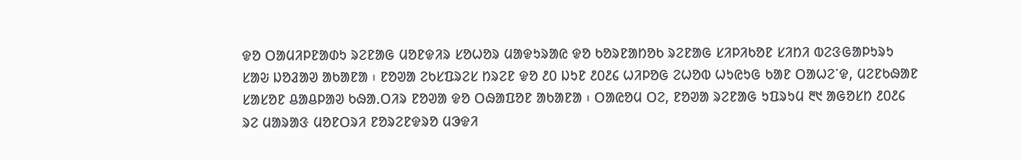ᱫᱚ ᱛᱟᱢᱤᱞᱱᱟᱰᱩ ᱨᱮᱱᱟᱜ ᱢᱚᱱᱫᱤᱨ ᱥᱚᱦᱚᱨ ᱢᱟᱫᱩᱨᱟᱭ ᱫᱚ ᱠᱚᱨᱱᱟᱴᱚᱠ ᱨᱮᱱᱟᱜ ᱥᱤᱞᱤᱠᱚᱱ ᱥᱤᱴᱤ ᱵᱮᱝᱜᱟᱞᱩᱨᱩ ᱥᱟᱶ ᱡᱚᱲᱟᱣ ᱟᱠᱟᱱᱟ ᱾ ᱱᱚᱣᱟ ᱮᱠᱥᱯᱨᱮᱥ ᱴᱨᱮᱱ ᱫᱚ ᱒᱐ ᱡᱩᱱ ᱒᱐᱒᱔ ᱦᱤᱞᱚᱜ ᱮᱦᱚᱵ ᱦᱩᱭᱩᱜ ᱠᱟᱱ ᱛᱟᱦᱮᱸᱫ, ᱢᱮᱱᱠᱷᱟᱱ ᱥᱟᱥᱚᱱ ᱪᱟᱪᱞᱟᱣ ᱠᱷᱟᱹᱛᱤᱨ ᱱᱚᱣᱟ ᱫᱚ ᱛᱷᱟᱯᱚᱱ ᱟᱠᱟᱱᱟ ᱾ ᱛᱟᱭᱚᱢ ᱛᱮ, ᱱᱚᱣᱟ ᱨᱮᱱᱟᱜ ᱩᱯᱨᱩᱢ ᱓᱑ ᱟᱜᱚᱥᱴ ᱒᱐᱒᱔ ᱨᱮ ᱢᱟᱨᱟᱝ ᱢᱚᱱᱛᱨᱤ ᱱᱚᱨᱮᱱᱫᱨᱚ ᱢᱳᱫᱤ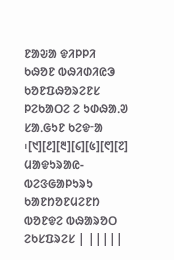ᱱᱟᱶᱟ ᱫᱤᱞᱞᱤ ᱠᱷᱚᱱ ᱵᱷᱤᱰᱤᱭᱳ ᱠᱚᱱᱯᱷᱚᱨᱮᱱᱥ ᱞᱮᱠᱟᱛᱮ ᱮ ᱩᱰᱷᱟᱹᱣ ᱥᱟᱹᱜᱩᱱ ᱠᱮᱫᱼᱟ ᱾[᱑][᱒][᱓][᱔][᱕][᱖][᱗]
ᱢᱟᱫᱩᱨᱟᱭ-ᱵᱮᱝᱜᱟᱞᱩᱨᱩ ᱠᱟᱱᱴᱚᱱᱢᱮᱱᱴ ᱵᱚᱱᱫᱮ ᱵᱷᱟᱨᱚᱛ ᱮᱠᱥᱯᱨᱮᱥ | |||||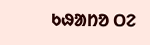ᱠᱷᱟᱴᱚ ᱛᱮ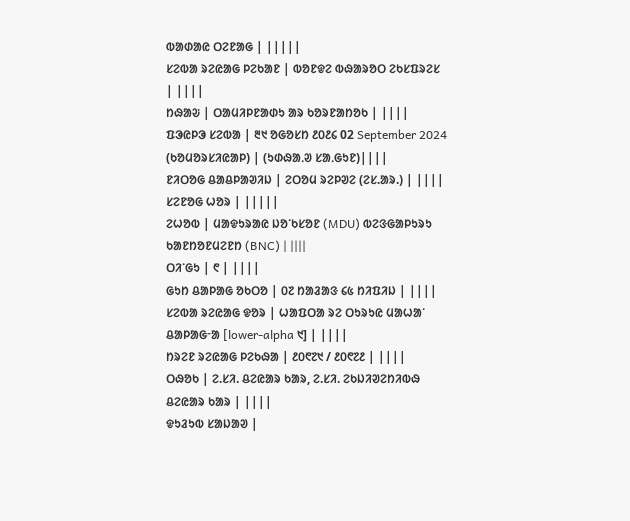ᱵᱟᱰᱟᱭ ᱛᱮᱱᱟᱜ | |||||
ᱥᱮᱵᱟ ᱨᱮᱭᱟᱜ ᱞᱮᱠᱟᱱ | ᱵᱚᱱᱫᱮ ᱵᱷᱟᱨᱚᱛ ᱮᱠᱥᱯᱨᱮᱥ | ||||
ᱴᱷᱟᱶ | ᱛᱟᱢᱤᱞᱱᱟᱰᱩ ᱟᱨ ᱠᱚᱨᱱᱟᱴᱚᱠ | ||||
ᱯᱳᱭᱞᱳ ᱥᱮᱵᱟ | ᱓᱑ ᱚᱜᱚᱥᱴ ᱒᱐᱒᱔ 02 September 2024 (ᱠᱚᱢᱚᱨᱥᱤᱭᱟᱞ) | (ᱩᱰᱷᱟᱹᱣ ᱥᱟᱹᱜᱩᱱ)||||
ᱱᱤᱛᱚᱜ ᱪᱟᱪᱞᱟᱣᱤᱡ | ᱮᱛᱚᱢ ᱨᱮᱞᱣᱮ (ᱮᱥ.ᱟᱨ.) | ||||
ᱥᱮᱱᱚᱜ ᱦᱚᱨ | |||||
ᱮᱦᱚᱵ | ᱢᱟᱫᱩᱨᱟᱭ ᱡᱚᱸᱠᱥᱚᱱ (MDU) ᱵᱮᱝᱜᱟᱞᱩᱨᱩ ᱠᱟᱱᱴᱚᱱᱢᱮᱱᱴ (BNC) | ||||
ᱛᱤᱸᱜᱩ | ᱖ | ||||
ᱜᱩᱴ ᱪᱟᱞᱟᱜ ᱚᱠᱛᱚ | ᱐᱗ ᱴᱟᱲᱟᱝ ᱔᱕ ᱴᱤᱯᱤᱡ | ||||
ᱥᱮᱵᱟ ᱨᱮᱭᱟᱜ ᱫᱚᱨ | ᱦᱟᱯᱛᱟ ᱨᱮ ᱛᱩᱨᱩᱭ ᱢᱟᱦᱟᱸ ᱪᱟᱞᱟᱜᱼᱟ [lower-alpha ᱑] | ||||
ᱴᱨᱮᱱ ᱨᱮᱭᱟᱜ ᱞᱮᱠᱷᱟ | ᱒᱐᱖᱗᱑ / ᱒᱐᱖᱗᱒ | ||||
ᱛᱷᱚᱠ | ᱮ.ᱥᱤ. ᱪᱮᱭᱟᱨ ᱠᱟᱨ, ᱮ.ᱥᱤ. ᱮᱠᱡᱤᱣᱮᱴᱤᱵᱷ ᱪᱮᱭᱟᱨ ᱠᱟᱨ | ||||
ᱫᱩᱲᱩᱵ ᱥᱟᱡᱟᱣ |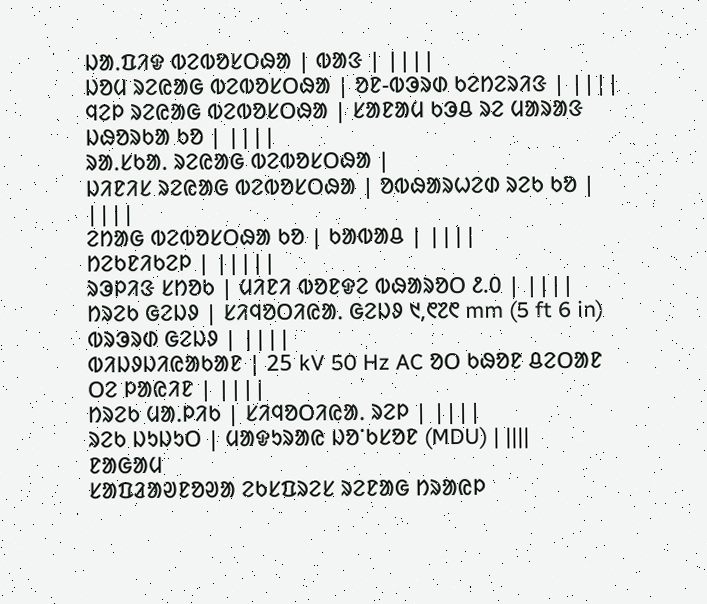ᱡᱟᱹᱯᱤᱫ ᱵᱮᱵᱚᱥᱛᱷᱟ | ᱵᱟᱝ | ||||
ᱡᱚᱢ ᱨᱮᱭᱟᱜ ᱵᱮᱵᱚᱥᱛᱷᱟ | ᱚᱱ-ᱵᱳᱨᱰ ᱠᱮᱴᱮᱨᱤᱝ | ||||
ᱧᱮᱞ ᱨᱮᱭᱟᱜ ᱵᱮᱵᱚᱥᱛᱷᱟ | ᱥᱟᱱᱟᱢ ᱠᱳᱪ ᱨᱮ ᱢᱟᱨᱟᱝ ᱡᱷᱚᱨᱠᱟ ᱠᱚ | ||||
ᱨᱟᱹᱥᱠᱟᱹ ᱨᱮᱭᱟᱜ ᱵᱮᱵᱚᱥᱛᱷᱟ |
ᱡᱤᱱᱤᱥ ᱨᱮᱭᱟᱜ ᱵᱮᱵᱚᱥᱛᱷᱟ | ᱚᱵᱷᱟᱨᱦᱮᱰ ᱨᱮᱠ ᱠᱚ | ||||
ᱮᱴᱟᱜ ᱵᱮᱵᱚᱥᱛᱷᱟ ᱠᱚ | ᱠᱟᱵᱟᱪ | ||||
ᱴᱮᱠᱱᱤᱠᱮᱞ | |||||
ᱨᱳᱞᱤᱝ ᱥᱴᱚᱠ | ᱢᱤᱱᱤ ᱵᱚᱱᱫᱮ ᱵᱷᱟᱨᱚᱛ ᱒.᱐ | ||||
ᱴᱨᱮᱠ ᱜᱮᱡᱽ | ᱥᱤᱧᱚᱛᱤᱭᱟᱹ ᱜᱮᱡᱽ ᱑,᱖᱗᱖ mm (5 ft 6 in) ᱵᱨᱳᱨᱰ ᱜᱮᱡᱽ | ||||
ᱵᱤᱡᱽᱡᱤᱭᱟᱠᱟᱱ | 25 kV 50 Hz AC ᱚᱛ ᱠᱷᱚᱱ ᱪᱮᱛᱟᱱ ᱛᱮ ᱞᱟᱭᱤᱱ | ||||
ᱴᱨᱮᱠ ᱢᱟᱹᱞᱤᱠ | ᱥᱤᱧᱚᱛᱤᱭᱟᱹ ᱨᱮᱞ | ||||
ᱨᱮᱠ ᱡᱩᱡᱩᱛ | ᱢᱟᱫᱩᱨᱟᱭ ᱡᱚᱸᱠᱥᱚᱱ (MDU) | ||||
ᱱᱟᱜᱟᱢ
ᱥᱟᱯᱲᱟᱣᱱᱚᱣᱟ ᱮᱠᱥᱯᱨᱮᱥ ᱨᱮᱱᱟᱜ ᱴᱨᱟᱭᱞ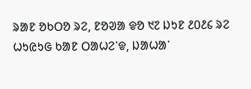ᱨᱟᱱ ᱚᱠᱛᱚ ᱨᱮ, ᱱᱚᱣᱟ ᱫᱚ ᱑᱗ ᱡᱩᱱ ᱒᱐᱒᱔ ᱨᱮ ᱦᱩᱭᱩᱜ ᱠᱟᱱ ᱛᱟᱦᱮᱸᱫ, ᱡᱟᱦᱟᱸ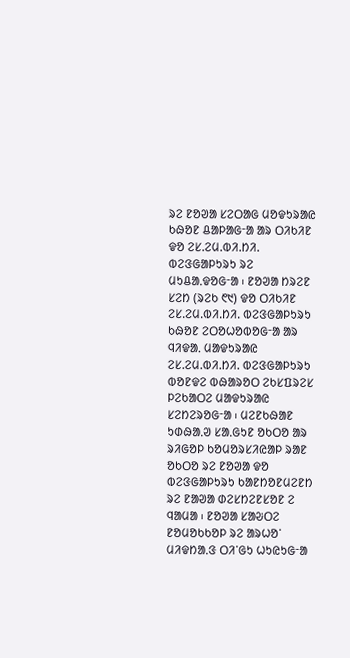ᱨᱮ ᱱᱚᱣᱟ ᱥᱮᱛᱟᱜ ᱢᱚᱫᱩᱨᱟᱭ ᱠᱷᱚᱱ ᱪᱟᱞᱟᱜᱼᱟ ᱟᱨ ᱛᱤᱠᱤᱱ ᱫᱚ ᱮᱥ.ᱮᱢ.ᱵᱤ.ᱴᱤ. ᱵᱮᱝᱜᱟᱞᱩᱨᱩ ᱨᱮ ᱢᱩᱪᱟᱹᱫᱚᱜᱼᱟ ᱾ ᱱᱚᱣᱟ ᱴᱨᱮᱱ ᱥᱮᱴ (ᱨᱮᱠ ᱖᱑) ᱫᱚ ᱛᱤᱠᱤᱱ ᱮᱥ.ᱮᱢ.ᱵᱤ.ᱴᱤ. ᱵᱮᱝᱜᱟᱞᱩᱨᱩ ᱠᱷᱚᱱ ᱮᱛᱚᱦᱚᱵᱚᱜᱼᱟ ᱟᱨ ᱧᱤᱫᱟᱹ ᱢᱟᱫᱩᱨᱟᱭ ᱮᱥ.ᱮᱢ.ᱵᱤ.ᱴᱤ. ᱵᱮᱝᱜᱟᱞᱩᱨᱩ ᱵᱚᱱᱫᱮ ᱵᱷᱟᱨᱚᱛ ᱮᱠᱥᱯᱨᱮᱥ ᱞᱮᱠᱟᱛᱮ ᱢᱟᱫᱩᱨᱟᱭ ᱥᱮᱴᱮᱨᱚᱜᱼᱟ ᱾ ᱢᱮᱱᱠᱷᱟᱱ ᱩᱰᱷᱟᱹᱣ ᱥᱟᱹᱜᱩᱱ ᱚᱠᱛᱚ ᱟᱨ ᱨᱤᱜᱚᱞ ᱠᱚᱢᱚᱨᱥᱤᱭᱟᱞ ᱨᱟᱱ ᱚᱠᱛᱚ ᱨᱮ ᱱᱚᱣᱟ ᱫᱚ ᱵᱮᱝᱜᱟᱞᱩᱨᱩ ᱠᱟᱱᱴᱚᱱᱢᱮᱱᱴ ᱨᱮ ᱱᱟᱣᱟ ᱰᱮᱥᱴᱮᱱᱥᱚᱱ ᱮ ᱧᱟᱢᱟ ᱾ ᱱᱚᱣᱟ ᱥᱟᱶᱛᱮ ᱱᱚᱢᱚᱠᱠᱚᱞ ᱨᱮ ᱟᱨᱦᱚᱸ ᱢᱤᱫᱴᱟᱹᱝ ᱛᱤᱸᱜᱩ ᱦᱩᱭᱩᱜᱼᱟ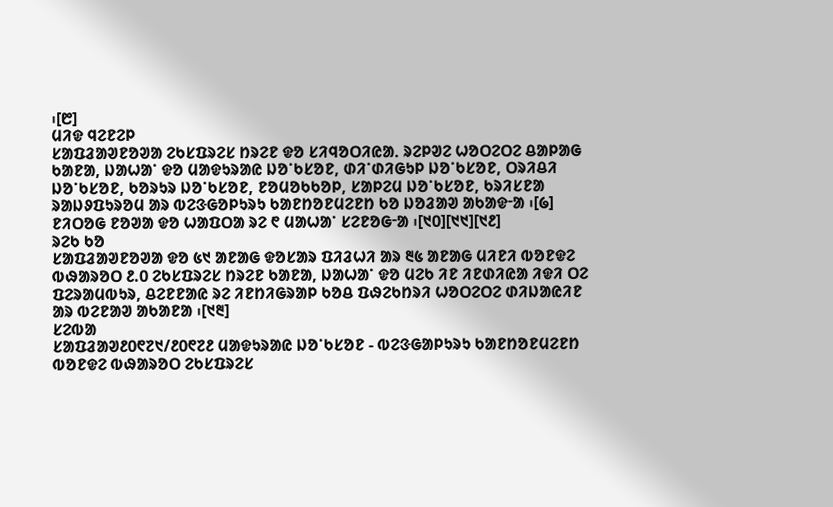᱾[᱘]
ᱢᱤᱫ ᱧᱮᱱᱮᱞ
ᱥᱟᱯᱲᱟᱣᱱᱚᱣᱟ ᱮᱠᱥᱯᱨᱮᱥ ᱴᱨᱮᱱ ᱫᱚ ᱥᱤᱧᱚᱛᱤᱭᱟᱹ ᱨᱮᱞᱣᱮ ᱦᱚᱛᱮᱛᱮ ᱪᱟᱞᱟᱜ ᱠᱟᱱᱟ, ᱡᱟᱦᱟᱸ ᱫᱚ ᱢᱟᱫᱩᱨᱟᱭ ᱡᱚᱸᱠᱥᱚᱱ, ᱰᱤᱸᱰᱤᱜᱩᱞ ᱡᱚᱸᱠᱥᱚᱱ, ᱛᱨᱤᱪᱤ ᱡᱚᱸᱠᱥᱚᱱ, ᱠᱚᱨᱩᱨ ᱡᱚᱸᱠᱥᱚᱱ, ᱱᱚᱢᱚᱠᱠᱚᱞ, ᱥᱟᱞᱮᱢ ᱡᱚᱸᱠᱥᱚᱱ, ᱠᱨᱤᱥᱱᱟ ᱨᱟᱡᱽᱯᱩᱨᱚᱢ ᱟᱨ ᱵᱮᱝᱜᱚᱞᱩᱨᱩ ᱠᱟᱱᱴᱚᱱᱢᱮᱱᱴ ᱠᱚ ᱡᱚᱲᱟᱣ ᱟᱠᱟᱫᱼᱟ ᱾[᱙] ᱱᱤᱛᱚᱜ ᱱᱚᱣᱟ ᱫᱚ ᱦᱟᱯᱛᱟ ᱨᱮ ᱖ ᱢᱟᱦᱟᱸ ᱥᱮᱱᱚᱜᱼᱟ ᱾[᱑᱐][᱑᱑][᱑᱒]
ᱨᱮᱠ ᱠᱚ
ᱥᱟᱯᱲᱟᱣᱱᱚᱣᱟ ᱫᱚ ᱕᱑ ᱟᱱᱟᱜ ᱫᱚᱥᱟᱨ ᱯᱤᱲᱦᱤ ᱟᱨ ᱓᱕ ᱟᱱᱟᱜ ᱢᱤᱱᱤ ᱵᱚᱱᱫᱮ ᱵᱷᱟᱨᱚᱛ ᱒.᱐ ᱮᱠᱥᱯᱨᱮᱥ ᱴᱨᱮᱱ ᱠᱟᱱᱟ, ᱡᱟᱦᱟᱸ ᱫᱚ ᱢᱮᱠ ᱤᱱ ᱤᱱᱰᱤᱭᱟ ᱤᱫᱤ ᱛᱮ ᱯᱮᱨᱟᱢᱵᱩᱨ, ᱪᱮᱱᱱᱟᱭ ᱨᱮ ᱤᱱᱴᱤᱜᱨᱟᱞ ᱠᱚᱪ ᱯᱷᱮᱠᱴᱨᱤ ᱦᱚᱛᱮᱛᱮ ᱰᱤᱡᱟᱭᱤᱱ ᱟᱨ ᱵᱮᱱᱟᱣ ᱟᱠᱟᱱᱟ ᱾[᱑᱓]
ᱥᱮᱵᱟ
ᱥᱟᱯᱲᱟᱣ᱒᱐᱖᱗᱑/᱒᱐᱖᱗᱒ ᱢᱟᱫᱩᱨᱟᱭ ᱡᱚᱸᱠᱥᱚᱱ - ᱵᱮᱝᱜᱟᱞᱩᱨᱩ ᱠᱟᱱᱴᱚᱱᱢᱮᱱᱴ ᱵᱚᱱᱫᱮ ᱵᱷᱟᱨᱚᱛ ᱮᱠᱥᱯᱨᱮᱥ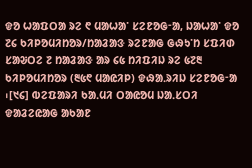ᱫᱚ ᱦᱟᱯᱛᱟ ᱨᱮ ᱖ ᱢᱟᱦᱟᱸ ᱥᱮᱱᱚᱜᱼᱟ, ᱡᱟᱦᱟᱸ ᱫᱚ ᱗᱔ ᱠᱤᱞᱚᱢᱤᱴᱚᱨ/ᱴᱟᱲᱟᱝ ᱨᱮᱱᱟᱜ ᱜᱷᱩᱸᱴ ᱥᱯᱤᱰ ᱥᱟᱶᱛᱮ ᱗ ᱴᱟᱲᱟᱝ ᱟᱨ ᱔᱕ ᱴᱤᱯᱤᱡ ᱨᱮ ᱕᱗᱓ ᱠᱤᱞᱚᱢᱤᱴᱚᱨ (᱓᱕᱖ ᱢᱟᱭᱤᱞ) ᱫᱷᱟᱹᱨᱤᱡ ᱥᱮᱱᱚᱜᱼᱟ ᱾[᱑᱔] ᱵᱮᱯᱟᱨᱤ ᱠᱟᱹᱢᱤ ᱛᱟᱭᱚᱢ ᱡᱟᱹᱥᱛᱤ ᱫᱟᱲᱮᱭᱟᱜ ᱟᱠᱟᱱ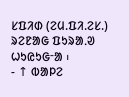ᱥᱯᱤᱰ (ᱮᱢ.ᱯᱤ.ᱮᱥ.) ᱨᱮᱱᱟᱜ ᱯᱩᱨᱟᱹᱣ ᱦᱩᱭᱩᱜᱼᱟ ᱾
- ↑ ᱵᱟᱞᱮ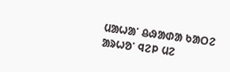ᱢᱟᱦᱟᱸ ᱪᱷᱟᱰᱟ ᱠᱟᱛᱮ
ᱟᱨᱦᱚᱸ ᱧᱮᱞ ᱢᱮ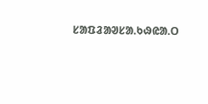ᱥᱟᱯᱲᱟᱣᱥᱟᱹᱠᱷᱭᱟᱹᱛ